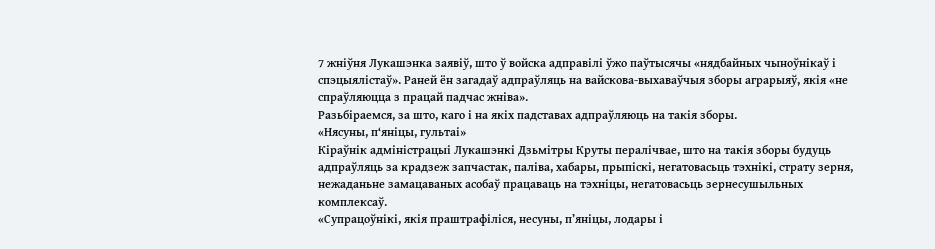7 жніўня Лукашэнка заявіў, што ў войска адправілі ўжо паўтысячы «нядбайных чыноўнікаў і спэцыялістаў». Раней ён загадаў адпраўляць на вайскова-выхаваўчыя зборы аграрыяў, якія «не спраўляюцца з працай падчас жніва».
Разьбіраемся, за што, каго і на якіх падставах адпраўляюць на такія зборы.
«Нясуны, п‘яніцы, гультаі»
Кіраўнік адміністрацыі Лукашэнкі Дзьмітры Круты пералічвае, што на такія зборы будуць адпраўляць за крадзеж запчастак, паліва, хабары, прыпіскі, негатовасьць тэхнікі, страту зерня, нежаданьне замацаваных асобаў працаваць на тэхніцы, негатовасьць зернесушыльных комплексаў.
«Супрацоўнікі, якія праштрафіліся, несуны, п’яніцы, лодары і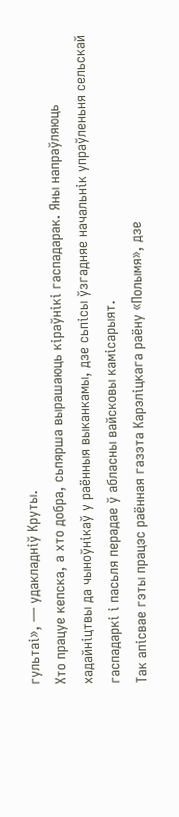гультаі», — удакладніў Круты.
Хто працуе кепска, а хто добра, сьпярша вырашаюць кіраўнікі гаспадарак. Яны напраўляюць хадайніцтвы да чыноўнікаў у раённыя выканкамы, дзе сьпісы ўзгадняе начальнік упраўленьня сельскай гаспадаркі і пасьля перадае ў абласны вайсковы камісарыят.
Так апісвае гэты працэс раённая газэта Карэліцкага раёну «Полымя», дзе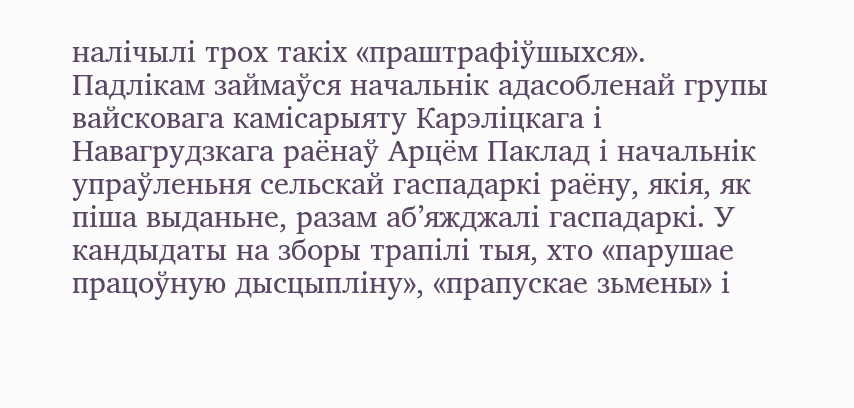налічылі трох такіх «праштрафіўшыхся».
Падлікам займаўся начальнік адасобленай групы вайсковага камісарыяту Карэліцкага і Навагрудзкага раёнаў Арцём Паклад і начальнік упраўленьня сельскай гаспадаркі раёну, якія, як піша выданьне, разам аб’яжджалі гаспадаркі. У кандыдаты на зборы трапілі тыя, хто «парушае працоўную дысцыпліну», «прапускае зьмены» і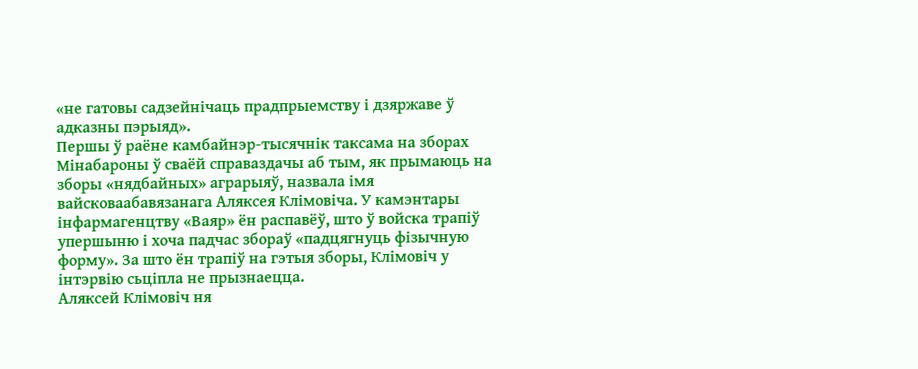«не гатовы садзейнічаць прадпрыемству і дзяржаве ў адказны пэрыяд».
Першы ў раёне камбайнэр-тысячнік таксама на зборах
Мінабароны ў сваёй справаздачы аб тым, як прымаюць на зборы «нядбайных» аграрыяў, назвала імя вайсковаабавязанага Аляксея Клімовіча. У камэнтары інфармагенцтву «Ваяр» ён распавёў, што ў войска трапіў упершыню і хоча падчас збораў «падцягнуць фізычную форму». За што ён трапіў на гэтыя зборы, Клімовіч у інтэрвію сьціпла не прызнаецца.
Аляксей Клімовіч ня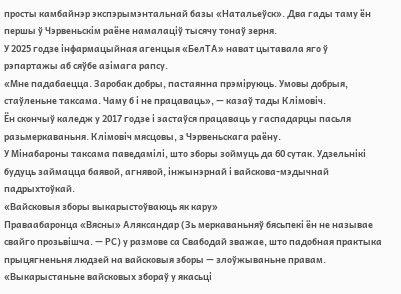просты камбайнэр экспэрымэнтальнай базы «Натальеўск». Два гады таму ён першы ў Чэрвеньскім раёне намалаціў тысячу тонаў зерня.
У 2025 годзе інфармацыйная агенцыя «БелТА» нават цытавала яго ў рэпартажы аб сяўбе азімага рапсу.
«Мне падабаецца. Заробак добры, пастаянна прэміруюць. Умовы добрыя, стаўленьне таксама. Чаму б і не працаваць», — казаў тады Клімовіч.
Ён скончыў каледж у 2017 годзе і застаўся працаваць у гаспадарцы пасьля разьмеркаваньня. Клімовіч мясцовы, з Чэрвеньскага раёну.
У Мінабароны таксама паведамілі, што зборы зоймуць да 60 сутак. Удзельнікі будуць займацца баявой, агнявой, інжынэрнай і вайскова-мэдычнай падрыхтоўкай.
«Вайсковыя зборы выкарыстоўваюць як кару»
Праваабаронца «Вясны» Аляксандар (Зь меркаваньняў бясьпекі ён не называе свайго прозьвішча. — РС) у размове са Свабодай зважае, што падобная практыка прыцягненьня людзей на вайсковыя зборы — злоўжываньне правам.
«Выкарыстаньне вайсковых збораў у якасьці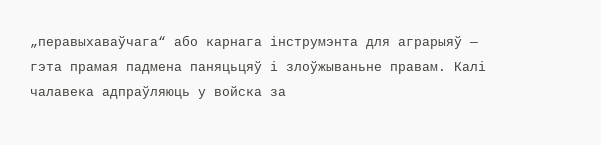„перавыхаваўчага“ або карнага інструмэнта для аграрыяў — гэта прамая падмена паняцьцяў і злоўжываньне правам. Калі чалавека адпраўляюць у войска за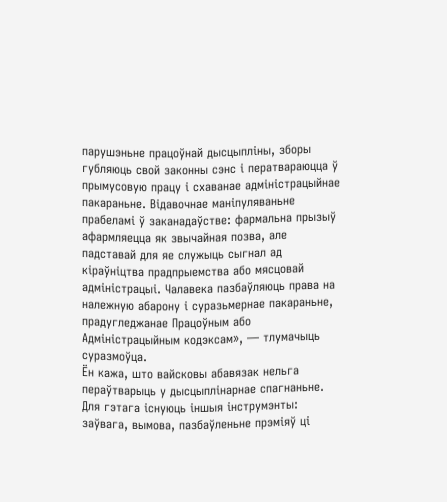парушэньне працоўнай дысцыпліны, зборы губляюць свой законны сэнс і ператвараюцца ў прымусовую працу і схаванае адміністрацыйнае пакараньне. Відавочнае маніпуляваньне прабеламі ў заканадаўстве: фармальна прызыў афармляецца як звычайная позва, але падставай для яе служыць сыгнал ад кіраўніцтва прадпрыемства або мясцовай адміністрацыі. Чалавека пазбаўляюць права на належную абарону і суразьмернае пакараньне, прадугледжанае Працоўным або Адміністрацыйным кодэксам», — тлумачыць суразмоўца.
Ён кажа, што вайсковы абавязак нельга пераўтварыць у дысцыплінарнае спагнаньне. Для гэтага існуюць іншыя інструмэнты: заўвага, вымова, пазбаўленьне прэміяў ці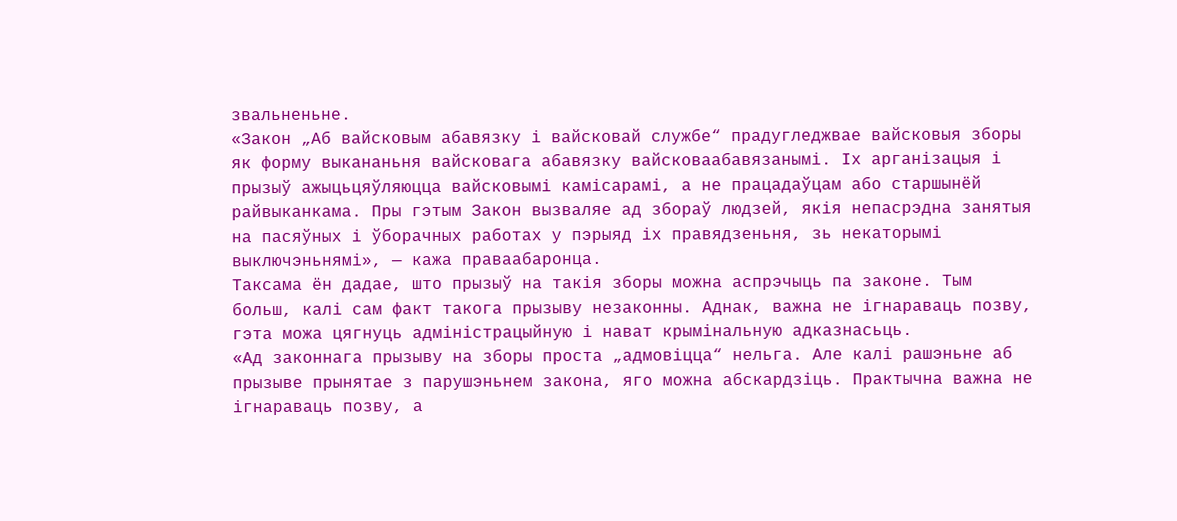звальненьне.
«Закон „Аб вайсковым абавязку і вайсковай службе“ прадугледжвае вайсковыя зборы як форму выкананьня вайсковага абавязку вайсковаабавязанымі. Іх арганізацыя і прызыў ажыцьцяўляюцца вайсковымі камісарамі, а не працадаўцам або старшынёй райвыканкама. Пры гэтым Закон вызваляе ад збораў людзей, якія непасрэдна занятыя на пасяўных і ўборачных работах у пэрыяд іх правядзеньня, зь некаторымі выключэньнямі», — кажа праваабаронца.
Таксама ён дадае, што прызыў на такія зборы можна аспрэчыць па законе. Тым больш, калі сам факт такога прызыву незаконны. Аднак, важна не ігнараваць позву, гэта можа цягнуць адміністрацыйную і нават крымінальную адказнасьць.
«Ад законнага прызыву на зборы проста „адмовіцца“ нельга. Але калі рашэньне аб прызыве прынятае з парушэньнем закона, яго можна абскардзіць. Практычна важна не ігнараваць позву, а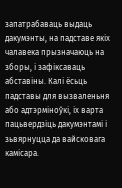запатрабаваць выдаць дакумэнты, на падставе якіх чалавека прызначаюць на зборы, і зафіксаваць абставіны. Калі ёсьць падставы для вызваленьня або адтэрміноўкі, іх варта пацьвердзіць дакумэнтамі і зьвярнуцца да вайсковага камісара.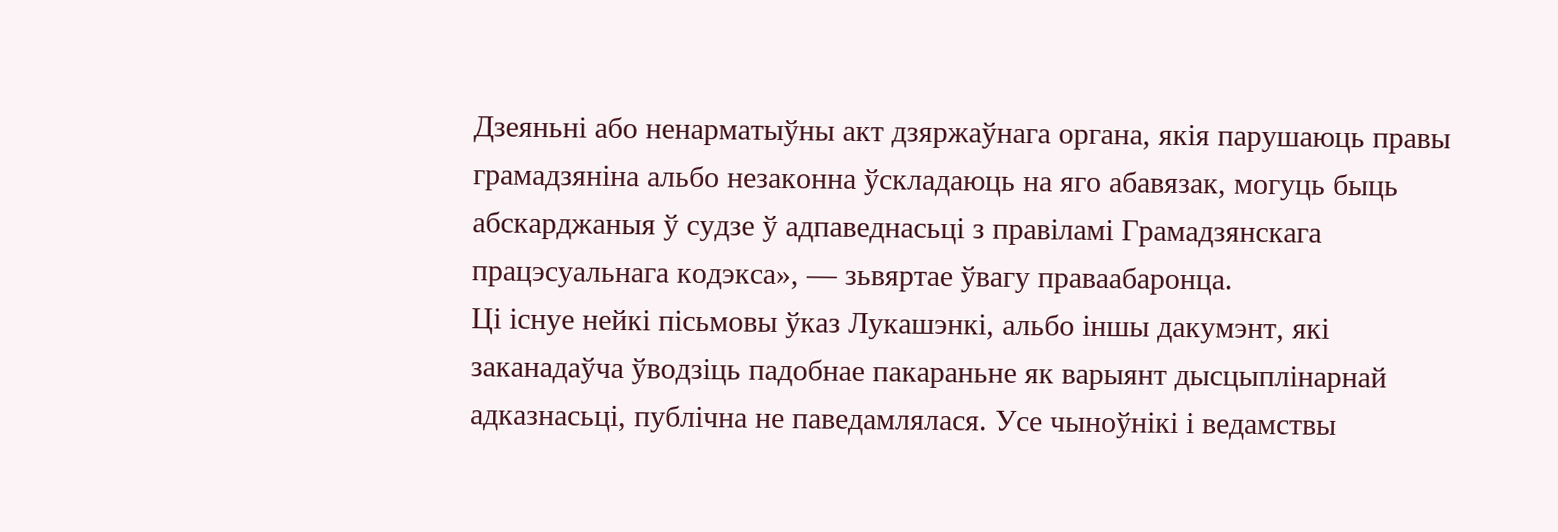Дзеяньні або ненарматыўны акт дзяржаўнага органа, якія парушаюць правы грамадзяніна альбо незаконна ўскладаюць на яго абавязак, могуць быць абскарджаныя ў судзе ў адпаведнасьці з правіламі Грамадзянскага працэсуальнага кодэкса», — зьвяртае ўвагу праваабаронца.
Ці існуе нейкі пісьмовы ўказ Лукашэнкі, альбо іншы дакумэнт, які заканадаўча ўводзіць падобнае пакараньне як варыянт дысцыплінарнай адказнасьці, публічна не паведамлялася. Усе чыноўнікі і ведамствы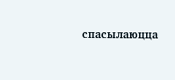спасылаюцца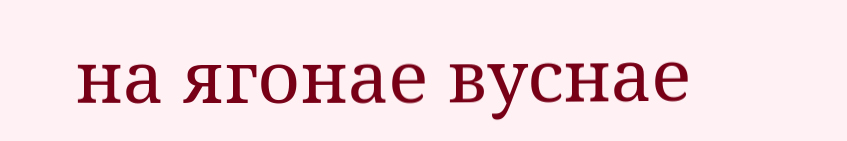на ягонае вуснае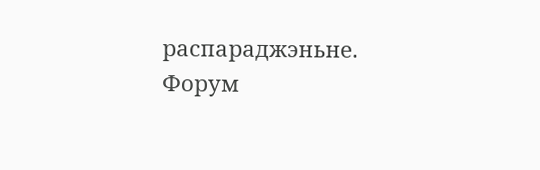распараджэньне.
Форум